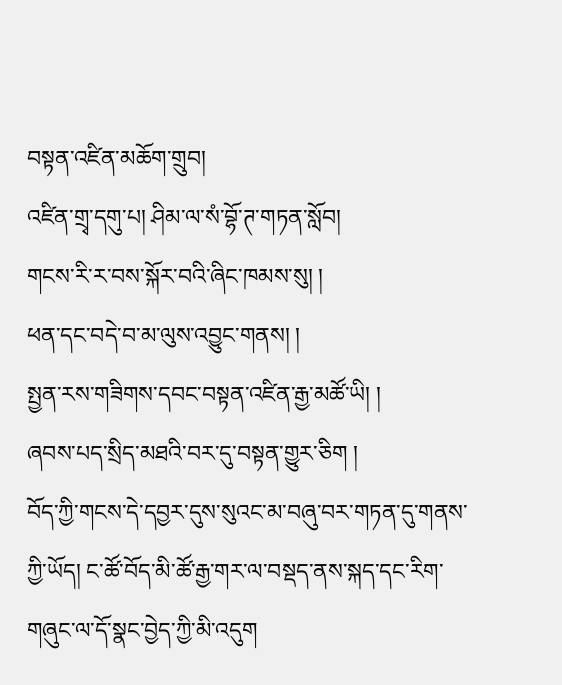བསྟན་འཛིན་མཆོག་གྲུབ།
འཛིན་གྲྭ་དགུ་པ། ཤིམ་ལ་སཾ་བྷོ་ཊ་གཏན་སློབ།
གངས་རི་ར་བས་སྐོར་བའི་ཞིང་ཁམས་སུ། །
ཕན་དང་བདེ་བ་མ་ལུས་འབྱུང་གནས། །
སྤྱན་རས་གཟིགས་དབང་བསྟན་འཛིན་རྒྱ་མཚོ་ཡི། །
ཞབས་པད་སྲིད་མཐའི་བར་དུ་བསྟན་གྱུར་ཅིག །
བོད་ཀྱི་གངས་དེ་དབྱར་དུས་སུའང་མ་བཞུ་བར་གཏན་དུ་གནས་ཀྱི་ཡོད། ང་ཚོ་བོད་མི་ཚོ་རྒྱ་གར་ལ་བསྡད་ནས་སྐད་དང་རིག་གཞུང་ལ་དོ་སྣང་བྱེད་ཀྱི་མི་འདུག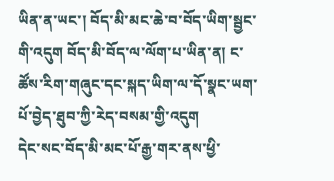ཡིན་ན་ཡང་། བོད་མི་མང་ཆེ་བ་བོད་ཡིག་སྦྱང་གི་འདུག བོད་མི་བོད་ལ་ལོག་པ་ཡིན་ན། ང་ཚོས་རིག་གཞུང་དང་སྐད་ཡིག་ལ་དོ་སྣང་ཡག་པོ་བྱེད་ཐུབ་ཀྱི་རེད་བསམ་གྱི་འདུག
དེང་སང་བོད་མི་མང་པོ་རྒྱ་གར་ནས་ཕྱི་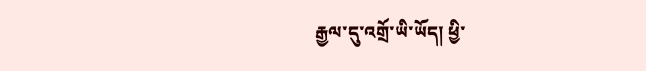རྒྱལ་དུ་འགྲོ་ཡི་ཡོད། ཕྱི་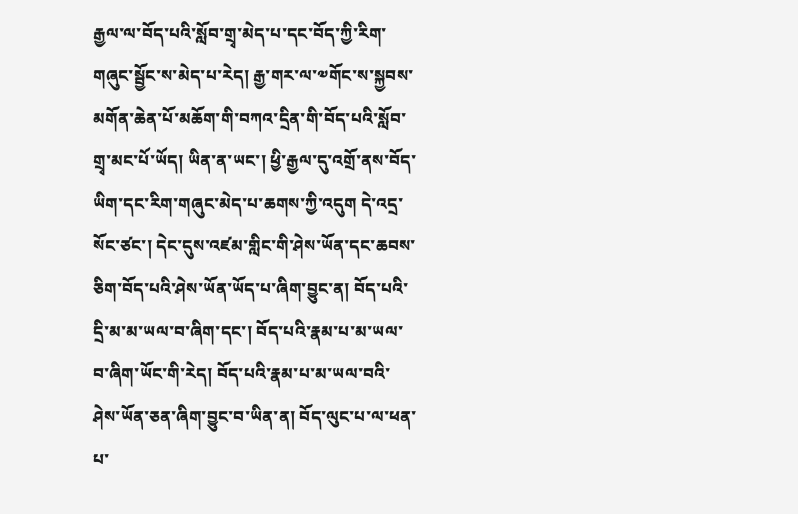རྒྱལ་ལ་བོད་པའི་སློབ་གྲྭ་མེད་པ་དང་བོད་ཀྱི་རིག་གཞུང་སྦྱོང་ས་མེད་པ་རེད། རྒྱ་གར་ལ་༧གོང་ས་སྐྱབས་མགོན་ཆེན་པོ་མཆོག་གི་བཀའ་དྲིན་གི་བོད་པའི་སློབ་གྲྭ་མང་པོ་ཡོད། ཡིན་ན་ཡང་། ཕྱི་རྒྱལ་དུ་འགྲོ་ནས་བོད་ཡིག་དང་རིག་གཞུང་མེད་པ་ཆགས་ཀྱི་འདུག དེ་འདྲ་སོང་ཙང་། དེང་དུས་འཛམ་གླིང་གི་ཤེས་ཡོན་དང་ཆབས་ཅིག་བོད་པའི་ཤེས་ཡོན་ཡོད་པ་ཞིག་བྱུང་ན། བོད་པའི་དྲི་མ་མ་ཡལ་བ་ཞིག་དང་། བོད་པའི་རྣམ་པ་མ་ཡལ་བ་ཞིག་ཡོང་གི་རེད། བོད་པའི་རྣམ་པ་མ་ཡལ་བའི་ཤེས་ཡོན་ཅན་ཞིག་བྱུང་བ་ཡིན་ན། བོད་ལུང་པ་ལ་ཕན་པ་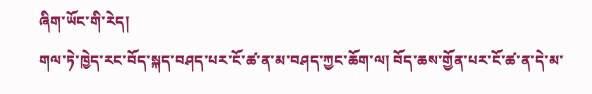ཞིག་ཡོང་གི་རེད།
གལ་ཏེ་ཁྱེད་རང་བོད་སྐད་བཤད་པར་ངོ་ཚ་ན་མ་བཤད་ཀྱང་ཆོག་ལ། བོད་ཆས་གྱོན་པར་ངོ་ཚ་ན་དེ་མ་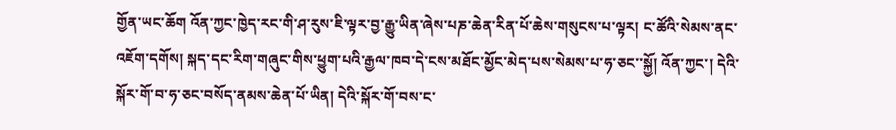གྱོན་ཡང་ཆོག འོན་ཀྱང་ཁྱེད་རང་གི་ཤ་རུས་ཇི་ལྟར་བྱ་རྒྱུ་ཡིན་ཞེས་པཎ་ཆེན་རིན་པོ་ཆེས་གསུངས་པ་ལྟར། ང་ཚོའི་སེམས་ནང་འཇོག་དགོས། སྐད་དང་རིག་གཞུང་གིས་ཕྱུག་པའི་རྒྱལ་ཁབ་དེ་ངས་མཐོང་མྱོང་མེད་པས་སེམས་པ་ཧ་ཅང་་སྐྱོ། འོན་ཀྱང་། དེའི་སྐོར་གོ་བ་ཧ་ཅང་བསོད་ནམས་ཆེན་པོ་ཡིན། དེའི་སྐོར་གོ་བས་ང་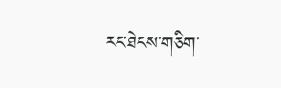རང་ཐེངས་གཅིག་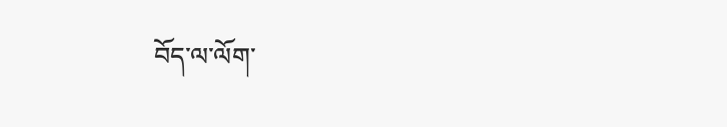བོད་ལ་ལོག་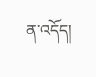ན་འདོད།